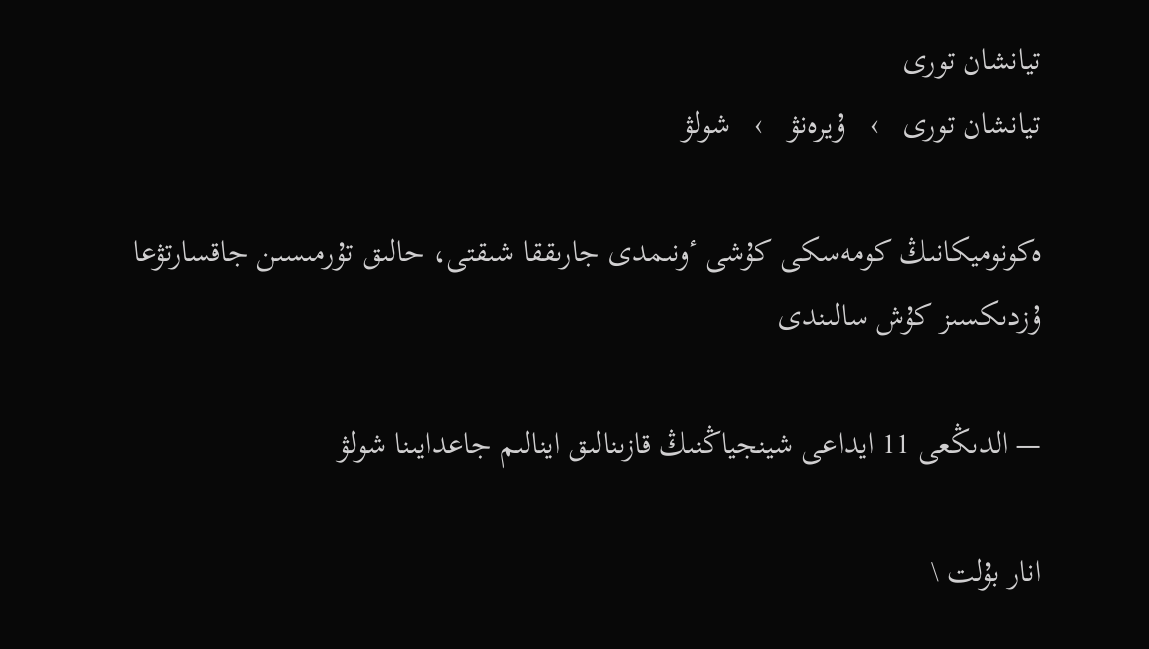تيانشان تورى
تيانشان تورى   ›   ۇيرەنۋ   ›   شولۋ

ەكونوميكانىڭ كومەسكى كۇشى ٴونىمدى جارىققا شىقتى، حالىق تۇرمىسىن جاقسارتۋعا ۇزدىكسىز كۇش سالىندى

— الدىڭعى 11 ايداعى شينجياڭنىڭ قازىنالىق اينالىم جاعدايىنا شولۋ

انار بۇلت \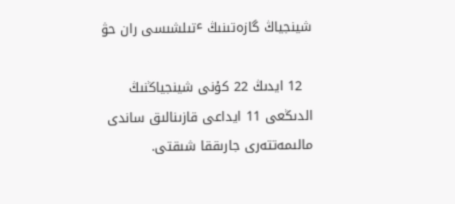شينجياڭ گازەتىنىڭ ٴتىلشىسى ران حۋ

  12 ايدىڭ 22 كۇنى شينجياڭنىڭ الدىڭعى 11 ايداعى قازىنالىق ساندى مالىمەتتەرى جارىققا شىقتى.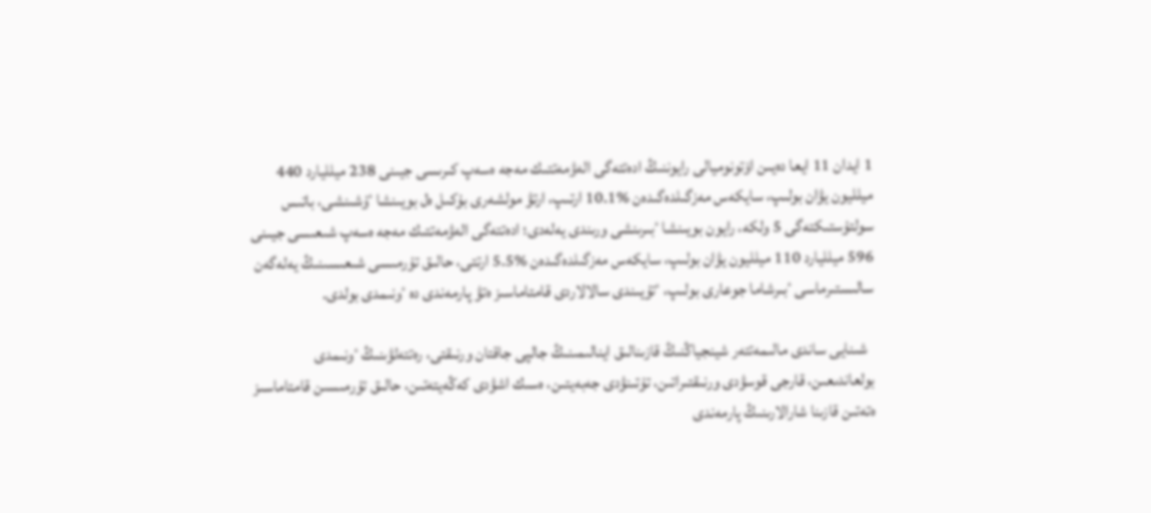1 ايدان 11 ايعا دەيىن اۆتونوميالى رايوننىڭ ادەتتەگى الەۋمەتتىك مەجە ەسەپ كىرىسى جيىنى 238 ميلليارد 440 ميلليون يۋان بولىپ، سايكەس مەزگىلدەگىدەن %10.1 ارتىپ، ارتۋ مولشەرى بۇكىل ەل بويىنشا ٴۇشىنشى، باتىس سولتۇستىكتەگى 5 ولكە، رايون بويىنشا ٴبىرىنشى ورىندى يەلەدى؛ ادەتتەگى الەۋمەتتىك مەجە ەسەپ شىعىسى جيىنى 596 ميلليارد 110 ميلليون يۋان بولىپ، سايكەس مەزگىلدەگىدەن %5.5 ارتتى، حالىق تۇرمىسى شىعىسىنىڭ يەلەگەن سالىستىرماسى ٴبىرشاما جوعارى بولىپ، ٴتۇيىندى سالالاردى قامتاماسىز ەتۋ پارمەندى دە ٴونىمدى بولدى.

  شىنايى ساندى مالىمەتتەر شينجياڭنىڭ قازىنالىق اينالىمىنىڭ جالپى جاقتان ورنىقتى، رەتتەلۋىنىڭ ٴونىمدى بولعاندىعىن، قارجى قوسۋدى ورنىقتىراتىن، تۇتىنۋدى جەبەيتىن، ەسىك اشۋدى كەڭەيتەتىن، حالىق تۇرمىسىن قامتاماسىز ەتەتىن قازىنا شارالارىنىڭ پارمەندى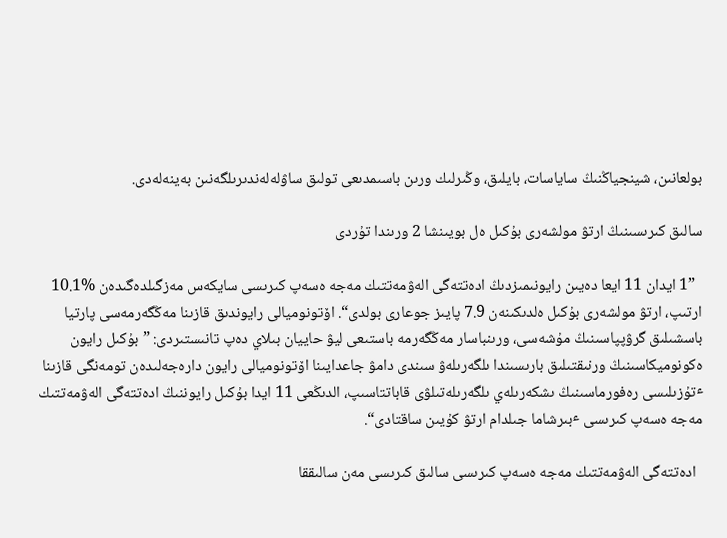بولعانىن، شينجياڭنىڭ ساياسات، بايلىق، وڭىرلىك ورىن باسىمدىعى تولىق ساۋلەلەندىرىلگەنىن بەينەلەدى.

سالىق كىرىسىنىڭ ارتۋ مولشەرى بۇكىل ەل بويىنشا 2 ورىندا تۇردى

  ”1 ايدان 11 ايعا دەيىن رايونىمىزدىڭ ادەتتەگى الەۋمەتتىك مەجە ەسەپ كىرىسى سايكەس مەزگىلدەگىدەن %10.1 ارتىپ، ارتۋ مولشەرى بۇكىل ەلدىكىنەن 7.9 پايىز جوعارى بولدى“. اۆتونوميالى رايوندىق قازىنا مەڭگەرمەسى پارتيا باسشىلىق گرۋپپاسىنىڭ مۇشەسى، ورىنباسار مەڭگەرمە باستىعى ليۋ حاييان بىلاي دەپ تانىستىردى: ”بۇكىل رايون ەكونوميكاسىنىڭ ورنىقتىلىق بارىسىندا ىلگەرىلەۋ سىندى دامۋ جاعدايىنا اۆتونوميالى رايون دارەجەلىدەن تومەنگى قازىنا ٴتۇزىلىسى رەفورماسىنىڭ ىشكەرىلەي ىلگەرىلەتىلۋى قاباتتاسىپ، الدىڭعى 11 ايدا بۇكىل رايوننىڭ ادەتتەگى الەۋمەتتىك مەجە ەسەپ كىرىسى ٴبىرشاما جىلدام ارتۋ كۇيىن ساقتادى“.

  ادەتتەگى الەۋمەتتىك مەجە ەسەپ كىرىسى سالىق كىرىسى مەن سالىققا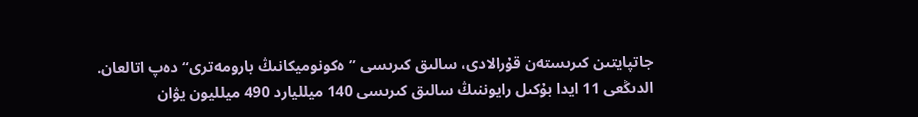جاتپايتىن كىرىستەن قۇرالادى، سالىق كىرىسى ”ەكونوميكانىڭ بارومەترى“ دەپ اتالعان. الدىڭعى 11 ايدا بۇكىل رايوننىڭ سالىق كىرىسى 140 ميلليارد 490 ميلليون يۋان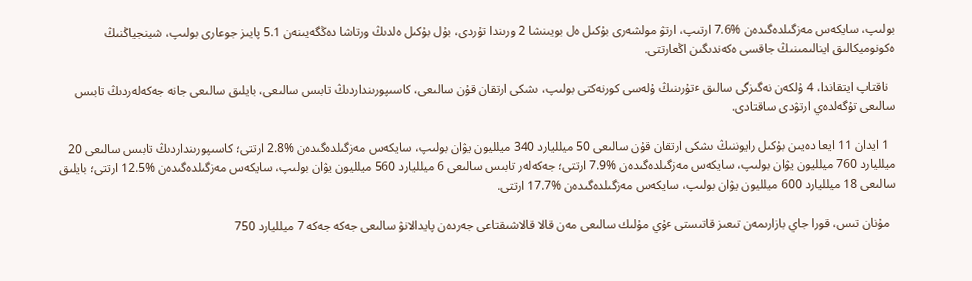بولىپ، سايكەس مەزگىلدەگىدەن %7.6 ارتىپ، ارتۋ مولشەرى بۇكىل ەل بويىنشا 2 ورىندا تۇردى، بۇل بۇكىل ەلدىڭ ورتاشا دەڭگەيىنەن 5.1 پايىز جوعارى بولىپ، شينجياڭنىڭ ەكونوميكالىق اينالىمىنىڭ جاقسى ەكەندىگىن اڭعارتتى.

  ناقتاپ ايتقاندا، 4 ۇلكەن نەگىزگى سالىق ٴتۇرىنىڭ ۇلەسى كورنەكتى بولىپ، ىشكى ارتقان قۇن سالىعى، كاسىپورىنداردىڭ تابىس سالىعى، بايلىق سالىعى جانە جەكەلەردىڭ تابىس سالىعى تۇگەلدەي ارتۋدى ساقتادى.

  1 ايدان 11 ايعا دەيىن بۇكىل رايوننىڭ ىشكى ارتقان قۇن سالىعى 50 ميلليارد 340 ميلليون يۋان بولىپ، سايكەس مەزگىلدەگىدەن %2.8 ارتتى؛ كاسىپورىنداردىڭ تابىس سالىعى 20 ميلليارد 760 ميلليون يۋان بولىپ، سايكەس مەزگىلدەگىدەن %7.9 ارتتى؛ جەكەلەر تابىس سالىعى 6 ميلليارد 560 ميلليون يۋان بولىپ، سايكەس مەزگىلدەگىدەن %12.5 ارتتى؛ بايلىق سالىعى 18 ميلليارد 600 ميلليون يۋان بولىپ، سايكەس مەزگىلدەگىدەن %17.7 ارتتى.

  مۇنان تىس، قورا جاي بازارىمەن تىعىز قاتىستى ٴۇي مۇلىك سالىعى مەن قالا قالاشىقتاعى جەردەن پايدالانۋ سالىعى جەكە جەكە 7 ميلليارد 750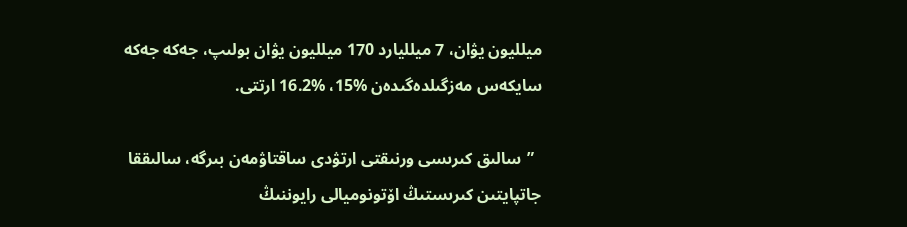ميلليون يۋان، 7 ميلليارد 170 ميلليون يۋان بولىپ، جەكە جەكە سايكەس مەزگىلدەگىدەن %15، %16.2 ارتتى.

  ”سالىق كىرىسى ورنىقتى ارتۋدى ساقتاۋمەن بىرگە، سالىققا جاتپايتىن كىرىستىڭ اۆتونوميالى رايوننىڭ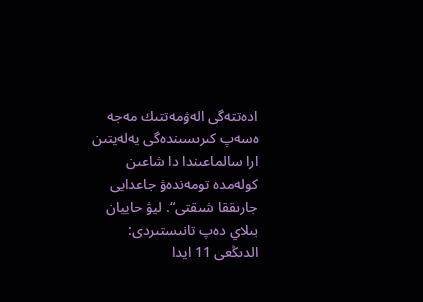ادەتتەگى الەۋمەتتىك مەجە ەسەپ كىرىسىندەگى يەلەيتىن ارا سالماعىندا دا شاعىن كولەمدە تومەندەۋ جاعدايى جارىققا شىقتى“. ليۋ حاييان بىلاي دەپ تانىستىردى: الدىڭعى 11 ايدا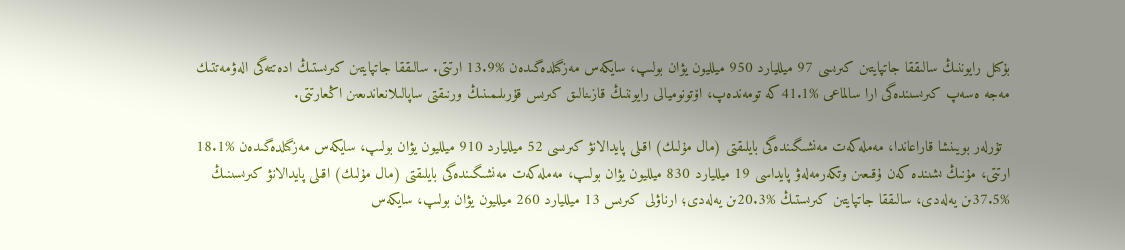بۇكىل رايوننىڭ سالىققا جاتپايتىن كىرىسى 97 ميلليارد 950 ميلليون يۋان بولىپ، سايكەس مەزگىلدەگىدەن %13.9 ارتتى. سالىققا جاتپايتىن كىرىستىڭ ادەتتەگى الەۋمەتتىك مەجە ەسەپ كىرىسىندەگى ارا سالماعى %41.1كە تومەندەپ، اۆتونوميالى رايوننىڭ قازىنالىق كىرىس قۇرىلىمىنىڭ ورنىقتى ساپالىلانعاندىعىن اڭعارتتى.

  تۇرلەر بويىنشا قاراعاندا، مەملەكەت مەنشىگىندەگى بايلىقتى (مال مۇلىك) اقىلى پايدالانۋ كىرىسى 52 ميلليارد 910 ميلليون يۋان بولىپ، سايكەس مەزگىلدەگىدەن %18.1 ارتتى، مۇنىڭ ىشىندە كەن ۇقىعىن وتكەرمەلەۋ پايداسى 19 ميلليارد 830 ميلليون يۋان بولىپ، مەملەكەت مەنشىگىندەگى بايلىقتى (مال مۇلىك) اقىلى پايدالانۋ كىرىسىنىڭ %37.5ىن يەلەدى، سالىققا جاتپايتىن كىرىستىڭ %20.3ىن يەلەدى؛ ارناۋلى كىرىس 13 ميلليارد 260 ميلليون يۋان بولىپ، سايكەس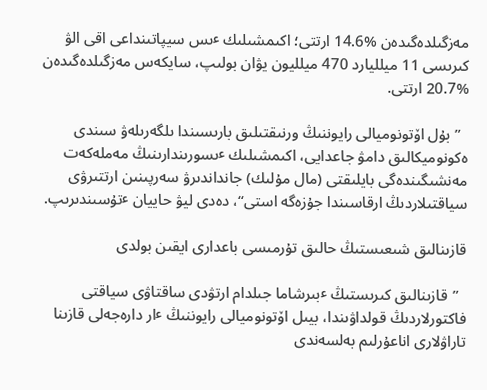مەزگىلدەگىدەن %14.6 ارتتى؛ اكىمشىلىك ٴىس سيپاتىنداعى اقى الۋ كىرىسى 11 ميلليارد 470 ميلليون يۋان بولىپ، سايكەس مەزگىلدەگىدەن %20.7 ارتتى.

  ”بۇل اۆتونوميالى رايوننىڭ ورنىقتىلىق بارىسىندا ىلگەرىلەۋ سىندى ەكونوميكالىق دامۋ جاعدايى، اكىمشىلىك ٴىسورىندارىنىڭ مەملەكەت مەنشىگىندەگى بايلىقتى (مال مۇلىك) جانداندىرۋ سەرپىنىن ارتتىرۋى سياقتىلاردىڭ ارقاسىندا جۇزەگە استى“، دەدى ليۋ حاييان ٴتۇسىندىرىپ.

قازىنالىق شىعىستىڭ حالىق تۇرمىسى باعدارى ايقىن بولدى

  ”قازىنالىق كىرىستىڭ ٴبىرشاما جىلدام ارتۋدى ساقتاۋى سياقتى فاكتورلاردىڭ قولداۋىندا، بيىل اۆتونوميالى رايوننىڭ ٴار دارەجەلى قازىنا تاراۋلارى اناعۇرلىم بەلسەندى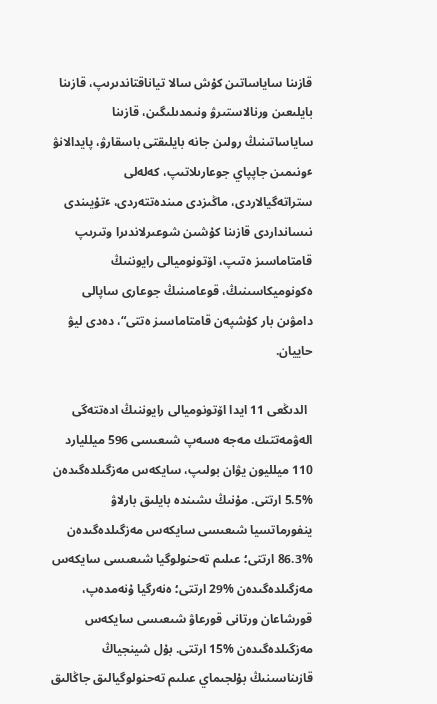قازىنا ساياساتىن كۇش سالا تياناقتاندىرىپ، قازىنا بايلىعىن ورنالاستىرۋ ونىمدىلىگىن، قازىنا ساياساتىنىڭ رولىن جانە بايلىقتى باسقارۋ، پايدالانۋ ٴونىمىن جاپپاي جوعارىلاتىپ، كەلەلى ستراتەگيالاردى، ماڭىزدى مىندەتتەردى، ٴتۇيىندى نىسانداردى قازىنا كۇشىن شوعىرلاندىرا وتىرىپ قامتاماسىز ەتىپ، اۆتونوميالى رايوننىڭ ەكونوميكاسىنىڭ، قوعامىنىڭ جوعارى ساپالى دامۋىن بار كۇشپەن قامتاماسىز ەتتى“، دەدى ليۋ حاييان.

  الدىڭعى 11 ايدا اۆتونوميالى رايوننىڭ ادەتتەگى الەۋمەتتىك مەجە ەسەپ شىعىسى 596 ميلليارد 110 ميلليون يۋان بولىپ، سايكەس مەزگىلدەگىدەن %5.5 ارتتى. مۇنىڭ ىشىندە بايلىق بارلاۋ ينفورماتسيا شىعىسى سايكەس مەزگىلدەگىدەن %86.3 ارتتى؛ عىلىم تەحنولوگيا شىعىسى سايكەس مەزگىلدەگىدەن %29 ارتتى؛ ەنەرگيا ۇنەمدەپ، قورشاعان ورتانى قورعاۋ شىعىسى سايكەس مەزگىلدەگىدەن %15 ارتتى. بۇل شينجياڭ قازىناسىنىڭ بۇلجىماي عىلىم تەحنولوگيالىق جاڭالىق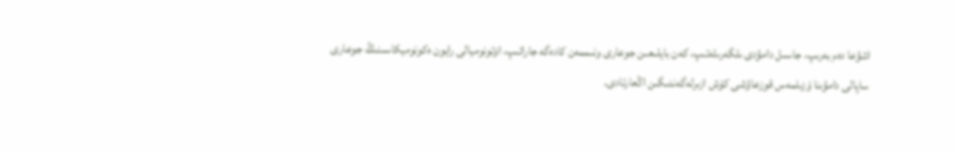اشۋعا دەم بەرىپ، جاسىل دامۋدى ىلگەرىلەتىپ، كەن بايلىعىن جوعارى ونىممەن كادەگە جاراتىپ، اۆتونوميالى رايون ەكونوميكاسىنىڭ جوعارى ساپالى دامۋىنا ۇزىلمەس قوزعاۋشى كۇش ازىرلەگەندىگىن اڭعارتادى.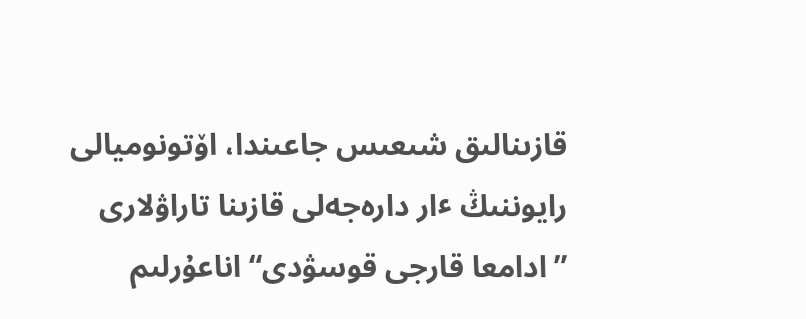قازىنالىق شىعىس جاعىندا، اۆتونوميالى رايوننىڭ ٴار دارەجەلى قازىنا تاراۋلارى ”ادامعا قارجى قوسۋدى“ اناعۇرلىم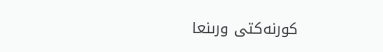كورنەكتى ورىنعا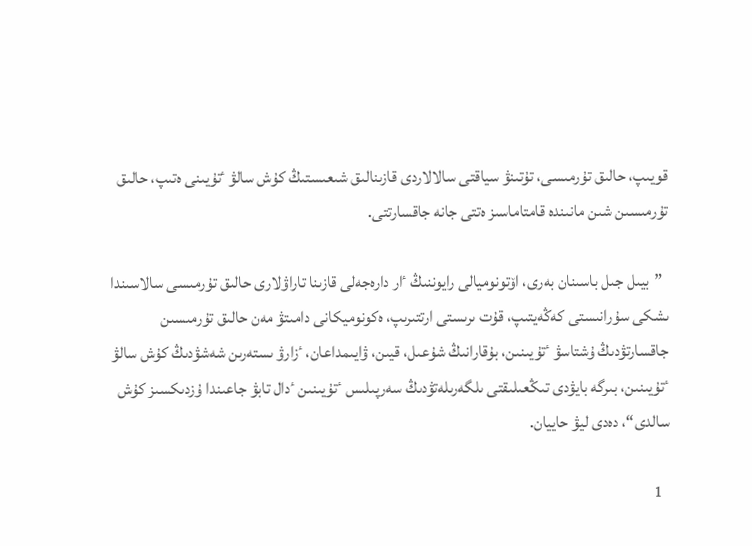قويىپ، حالىق تۇرمىسى، تۇتىنۋ سياقتى سالالاردى قازىنالىق شىعىستىڭ كۇش سالۋ ٴتۇيىنى ەتىپ، حالىق تۇرمىسىن شىن مانىندە قامتاماسىز ەتتى جانە جاقسارتتى.

  ”بيىل جىل باسىنان بەرى، اۆتونوميالى رايوننىڭ ٴار دارەجەلى قازىنا تاراۋلارى حالىق تۇرمىسى سالاسىندا ىشكى سۇرانىستى كەڭەيتىپ، قۇت ىرىستى ارتتىرىپ، ەكونوميكانى دامىتۋ مەن حالىق تۇرمىسىن جاقسارتۋدىڭ ۇشتاسۋ ٴتۇيىنىن، بۇقارانىڭ شۇعىل، قيىن، ۋايىمداعان، ٴزارۋ ىستەرىن شەشۋدىڭ كۇش سالۋ ٴتۇيىنىن، بىرگە بايۋدى تىڭعىلىقتى ىلگەرىلەتۋدىڭ سەرپىلىس ٴتۇيىنىن ٴدال تابۋ جاعىندا ۇزدىكسىز كۇش سالدى“، دەدى ليۋ حاييان.

  1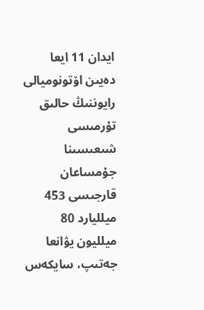ايدان 11 ايعا دەيىن اۆتونوميالى رايوننىڭ حالىق تۇرمىسى شىعىسىنا جۇمساعان قارجىسى 453 ميلليارد 80 ميلليون يۋانعا جەتىپ، سايكەس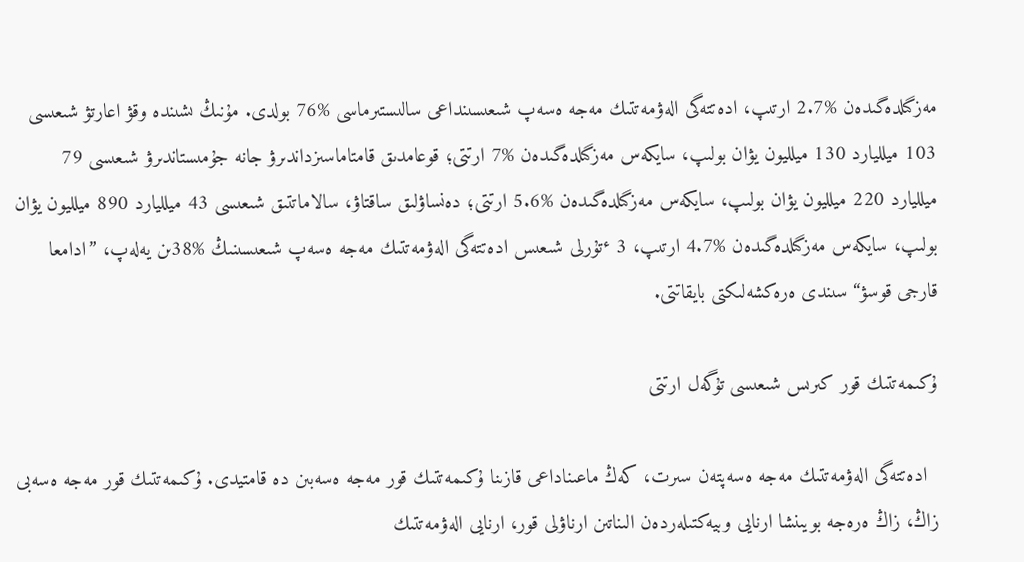مەزگىلدەگىدەن %2.7 ارتىپ، ادەتتەگى الەۋمەتتىك مەجە ەسەپ شىعىسىنداعى سالىستىرماسى %76 بولدى. مۇنىڭ ىشىندە وقۋ اعارتۋ شىعىسى 103 ميلليارد 130 ميلليون يۋان بولىپ، سايكەس مەزگىلدەگىدەن %7 ارتتى؛ قوعامدىق قامتاماسىزداندىرۋ جانە جۇمىستاندىرۋ شىعىسى 79 ميلليارد 220 ميلليون يۋان بولىپ، سايكەس مەزگىلدەگىدەن %5.6 ارتتى؛ دەنساۋلىق ساقتاۋ، سالاماتتىق شىعىسى 43 ميلليارد 890 ميلليون يۋان بولىپ، سايكەس مەزگىلدەگىدەن %4.7 ارتىپ، 3 ٴتۇرلى شىعىس ادەتتەگى الەۋمەتتىك مەجە ەسەپ شىعىسىنىڭ %38ىن يەلەپ، ”ادامعا قارجى قوسۋ“ سىندى ەرەكشەلىكتى بايقاتتى.

ۇكىمەتتىك قور كىرىس شىعىسى تۇگەل ارتتى

  ادەتتەگى الەۋمەتتىك مەجە ەسەپتەن سىرت، كەڭ ماعىناداعى قازىنا ۇكىمەتتىك قور مەجە ەسەبىن دە قامتيدى. ۇكىمەتتىك قور مەجە ەسەبى زاڭ، زاڭ ەرەجە بويىنشا ارنايى وبيەكتىلەردەن الىناتىن ارناۋلى قور، ارنايى الەۋمەتتىك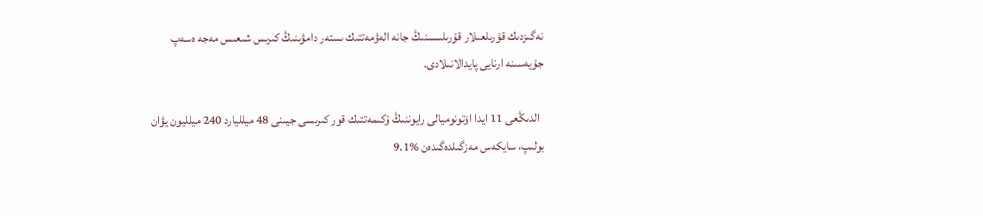نەگىزدىك قۇرىلعىلار قۇرىلىسىنىڭ جانە الەۋمەتتىك ىستەر دامۋىنىڭ كىرىس شىعىس مەجە ەسەپ جۇيەسىنە ارنايى پايدالانىلادى.

  الدىڭعى 11 ايدا اۆتونوميالى رايوننىڭ ۇكىمەتتىك قور كىرىسى جيىنى 48 ميلليارد 240 ميلليون يۋان بولىپ، سايكەس مەزگىلدەگىدەن %9.1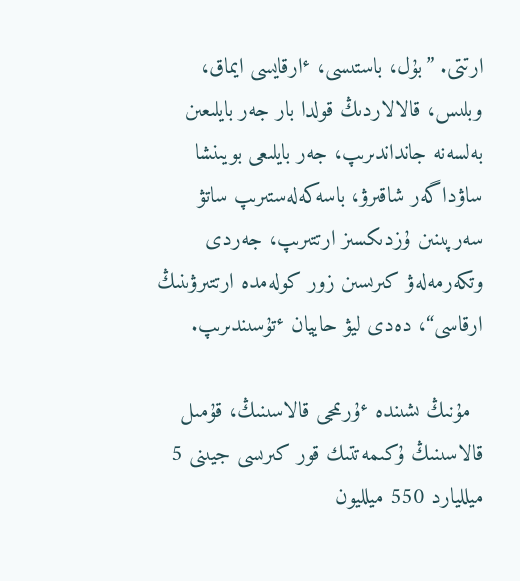ارتتى. ”بۇل، باستىسى، ٴارقايسى ايماق، وبلىس، قالالاردىڭ قولدا بار جەر بايلىعىن بەلسەنە جانداندىرىپ، جەر بايلىعى بويىنشا ساۋداگەر شاقىرۋ، باسەكەلەستىرىپ ساتۋ سەرپىنىن ۇزدىكسىز ارتتىرىپ، جەردى وتكەرمەلەۋ كىرىسىن زور كولەمدە ارتتىرۋىنىڭ ارقاسى“، دەدى ليۋ حاييان ٴتۇسىندىرىپ.

  مۇنىڭ ىشىندە ٴۇرىمجى قالاسىنىڭ، قۇمىل قالاسىنىڭ ۇكىمەتتىك قور كىرىسى جيىنى 5 ميلليارد 550 ميلليون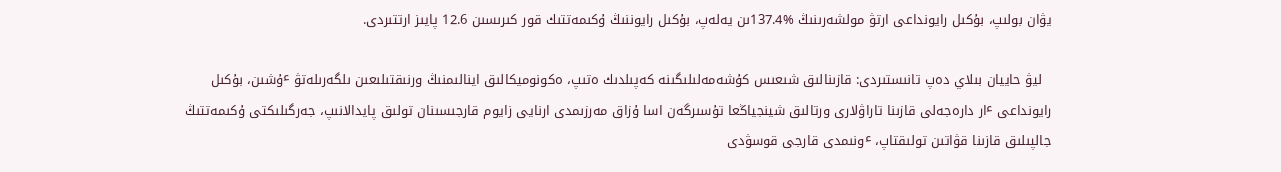يۋان بولىپ، بۇكىل رايونداعى ارتۋ مولشەرىنىڭ %137.4ىن يەلەپ، بۇكىل رايوننىڭ ۇكىمەتتىك قور كىرىسىن 12.6 پايىز ارتتىردى.

  ليۋ حاييان بىلاي دەپ تانىستىردى: قازىنالىق شىعىس كۇشەمەلىلىگىنە كەپىلدىك ەتىپ، ەكونوميكالىق اينالىمنىڭ ورنىقتىلىعىن ىلگەرىلەتۋ ٴۇشىن، بۇكىل رايونداعى ٴار دارەجەلى قازىنا تاراۋلارى ورتالىق شينجياڭعا تۇسىرگەن اسا ۇزاق مەرزىمدى ارنايى زايوم قارجىسىنان تولىق پايدالانىپ، جەرگىلىكتى ۇكىمەتتىڭ جالپىلىق قازىنا قۋاتىن تولىقتاپ، ٴونىمدى قارجى قوسۋدى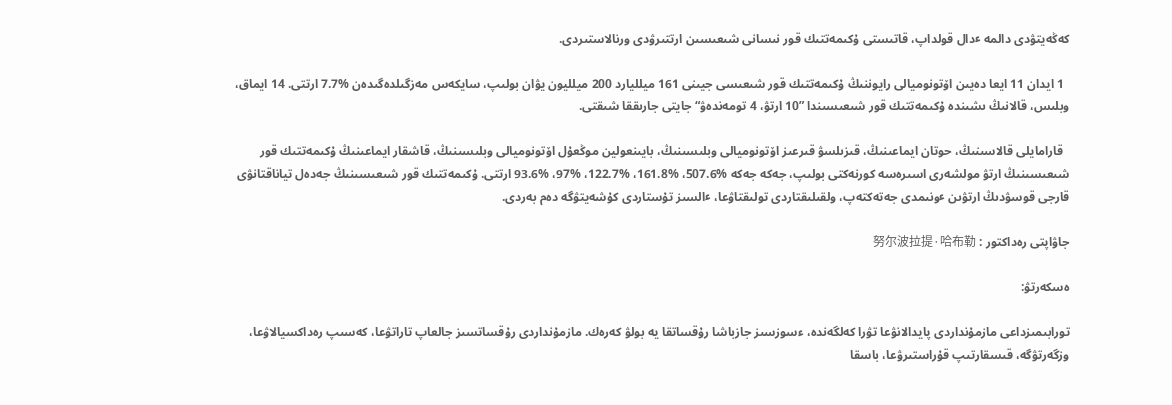كەڭەيتۋدى دالمە ٴدال قولداپ، قاتىستى ۇكىمەتتىك قور نىسانى شىعىسىن ارتتىرۋدى ورنالاستىردى.

  1 ايدان 11 ايعا دەيىن اۆتونوميالى رايوننىڭ ۇكىمەتتىك قور شىعىسى جيىنى 161 ميلليارد 200 ميلليون يۋان بولىپ، سايكەس مەزگىلدەگىدەن %7.7 ارتتى. 14 ايماق، وبلىس، قالانىڭ ىشىندە ۇكىمەتتىك قور شىعىسىندا ”10 ارتۋ، 4 تومەندەۋ“ جايتى جارىققا شىقتى.

  قارامايلى قالاسىنىڭ، حوتان ايماعىنىڭ، قىزىلسۋ قىرعىز اۆتونوميالى وبلىسىنىڭ، بايىنعولين موڭعۇل اۆتونوميالى وبلىسىنىڭ، قاشقار ايماعىنىڭ ۇكىمەتتىك قور شىعىسىنىڭ ارتۋ مولشەرى اسىرەسە كورنەكتى بولىپ، جەكە جەكە %507.6، %161.8، %122.7، %97، %93.6 ارتتى. ۇكىمەتتىك قور شىعىسىنىڭ جەدەل تياناقتانۋى قارجى قوسۋدىڭ ارتۋىن ٴونىمدى جەتەكتەپ، ولقىلىقتاردى تولىقتاۋعا، ٴالسىز تۇستاردى كۇشەيتۋگە دەم بەردى.

جاۋاپتى رەداكتور : 努尔波拉提·哈布勒

ەسكەرتۋ:

تورابىمىزداعى مازمۇنداردى پايدالانۋعا تۋرا كەلگەندە، ءسوزسىز جازباشا رۇقساتقا يە بولۋ كەرەك. مازمۇنداردى رۇقساتسىز جالعاپ تاراتۋعا، كەسىپ رەداكسيالاۋعا، وزگەرتۋگە، قىسقارتىپ قۇراستىرۋعا، باسقا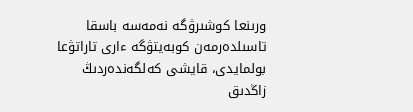ورىنعا كوشىرۋگە نەمەسە باسقا تاسىلدەرمەن كوبەيتۋگە ءارى تاراتۋعا بولمايدى، قايشى كەلگەندەردىڭ زاڭدىق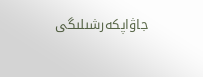جاۋاپكەرشىلىگى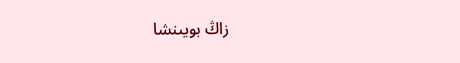زاڭ بويىنشا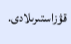قۋزاستىرىلادى.